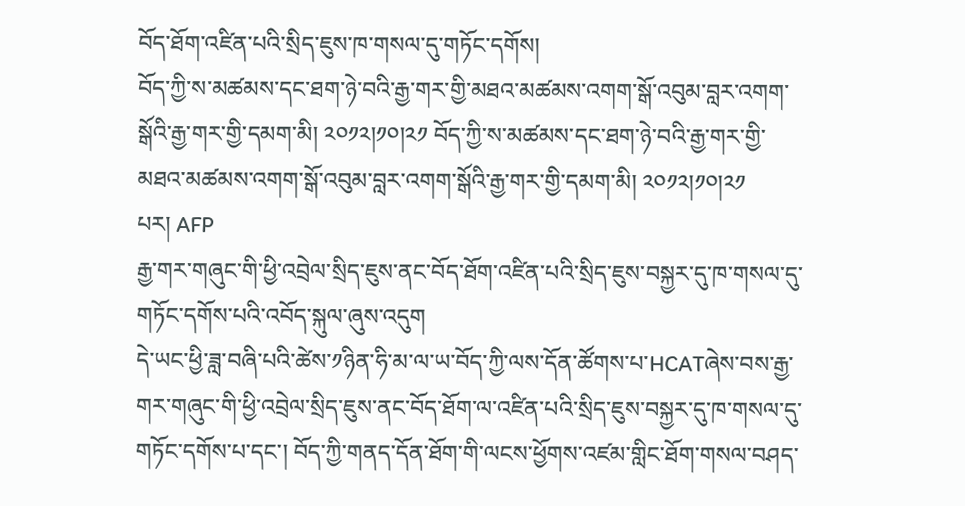བོད་ཐོག་འཛིན་པའི་སྲིད་ཇུས་ཁ་གསལ་དུ་གཏོང་དགོས།
བོད་ཀྱི་ས་མཚམས་དང་ཐག་ཉེ་བའི་རྒྱ་གར་གྱི་མཐའ་མཚམས་འགག་སྒོ་འབུམ་བླར་འགག་སྒོའི་རྒྱ་གར་གྱི་དམག་མི། ༢༠༡༢།༡༠།༢༡ བོད་ཀྱི་ས་མཚམས་དང་ཐག་ཉེ་བའི་རྒྱ་གར་གྱི་མཐའ་མཚམས་འགག་སྒོ་འབུམ་བླར་འགག་སྒོའི་རྒྱ་གར་གྱི་དམག་མི། ༢༠༡༢།༡༠།༢༡
པར། AFP
རྒྱ་གར་གཞུང་གི་ཕྱི་འབྲེལ་སྲིད་ཇུས་ནང་བོད་ཐོག་འཛིན་པའི་སྲིད་ཇུས་བསྐྱར་དུ་ཁ་གསལ་དུ་གཏོང་དགོས་པའི་འབོད་སྐུལ་ཞུས་འདུག
དེ་ཡང་ཕྱི་ཟླ་བཞི་པའི་ཚེས་༡ཉིན་ཧི་མ་ལ་ཡ་བོད་ཀྱི་ལས་དོན་ཚོགས་པ་HCATཞེས་བས་རྒྱ་གར་གཞུང་གི་ཕྱི་འབྲེལ་སྲིད་ཇུས་ནང་བོད་ཐོག་ལ་འཛིན་པའི་སྲིད་ཇུས་བསྐྱར་དུ་ཁ་གསལ་དུ་གཏོང་དགོས་པ་དང་། བོད་ཀྱི་གནད་དོན་ཐོག་གི་ལངས་ཕྱོགས་འཛམ་གླིང་ཐོག་གསལ་བཤད་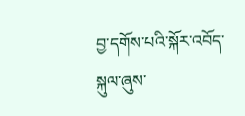བྱ་དགོས་པའི་སྐོར་འབོད་སྐུལ་ཞུས་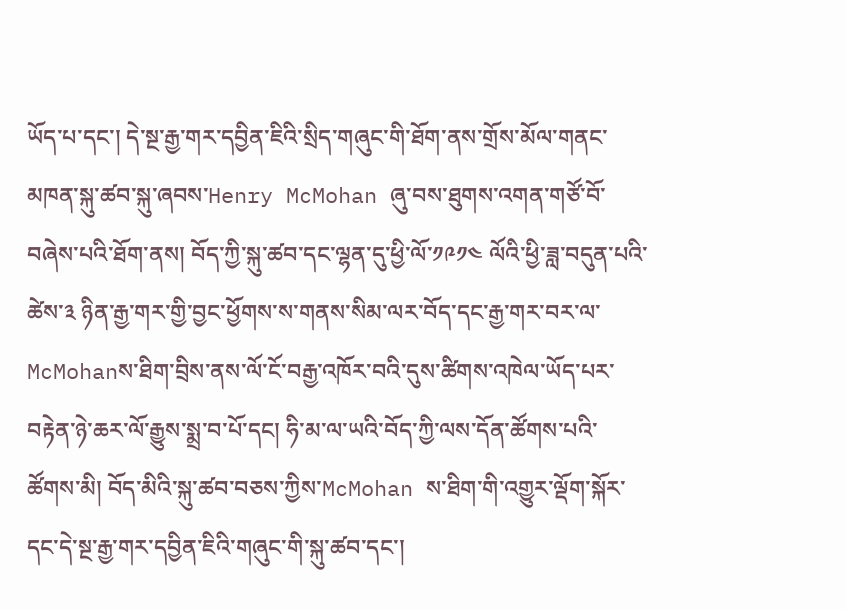ཡོད་པ་དང་། དེ་སྔ་རྒྱ་གར་དབྱིན་ཇིའི་སྲིད་གཞུང་གི་ཐོག་ནས་གྲོས་མོལ་གནང་མཁན་སྐུ་ཚབ་སྐུ་ཞབས་Henry McMohan ཞུ་བས་ཐུགས་འགན་གཙོ་བོ་བཞེས་པའི་ཐོག་ནས། བོད་ཀྱི་སྐུ་ཚབ་དང་ལྷན་དུ་ཕྱི་ལོ་༡༩༡༤ ལོའི་ཕྱི་ཟླ་བདུན་པའི་ཚེས་༣ ཉིན་རྒྱ་གར་གྱི་བྱང་ཕྱོགས་ས་གནས་སིམ་ལར་བོད་དང་རྒྱ་གར་བར་ལ་McMohanས་ཐིག་བྲིས་ནས་ལོ་ངོ་བརྒྱ་འཁོར་བའི་དུས་ཚིགས་འཁེལ་ཡོད་པར་བརྟེན་ཉེ་ཆར་ལོ་རྒྱུས་སྨྲ་བ་པོ་དང། ཧི་མ་ལ་ཡའི་བོད་ཀྱི་ལས་དོན་ཚོགས་པའི་ཚོགས་མི། བོད་མིའི་སྐུ་ཚབ་བཅས་ཀྱིས་McMohan ས་ཐིག་གི་འགྱུར་ལྡོག་སྐོར་དང་དེ་སྔ་རྒྱ་གར་དབྱིན་ཇིའི་གཞུང་གི་སྐུ་ཚབ་དང་།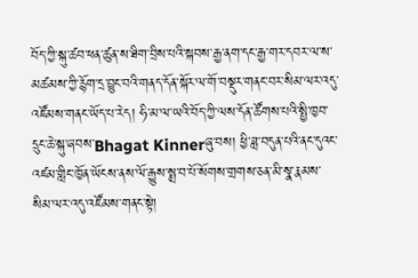བོད་ཀྱི་སྐུ་ཚབ་ཕན་ཚུན་ས་ཐིག་བྲིས་པའི་སྐབས་རྒྱ་ནག་དང་རྒྱ་གར་དབར་ལ་ས་མཚམས་ཀྱི་རྙོག་དྲ་བྱུང་བའི་གནད་དོན་སྐོར་ལ་གོ་བསྡུར་གནང་བར་སིམ་ལར་འདུ་འཛོམས་གནང་ཡོད་པ་རེད། ཧི་མ་ལ་ཡའི་བོད་ཀྱི་ལས་དོན་ཚོགས་པའི་སྤྱི་ཁྱབ་དྲུང་ཆེ་སྐུ་ཞབས་Bhagat Kinnerཞུ་བས། ཕྱི་ཟླ་བདུན་པའི་ནང་དུའང་འཛམ་གླིང་ཁྱོན་ཡོངས་ནས་ལོ་རྒྱུས་སྨྲ་བ་པོ་སོགས་གྲགས་ཅན་མི་སྣ་རྣམས་སིམ་ལར་འདུ་འཛོམས་གནང་སྟེ།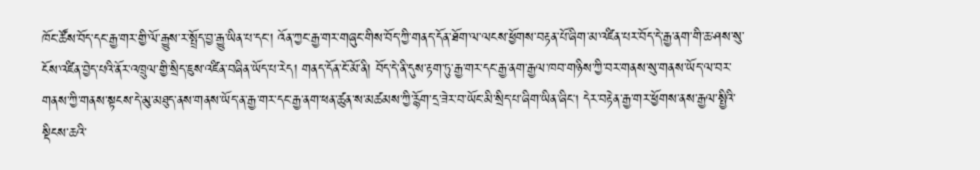ཁོང་ཚོས་བོད་དང་རྒྱ་གར་གྱི་ལོ་རྒྱུས་ར་སྤྲོད་བྱ་རྒྱུ་ཡིན་པ་དང་། འོན་ཀྱང་རྒྱ་གར་གཞུང་གིས་བོད་ཀྱི་གནད་དོན་ཐོག་ལ་ལངས་ཕྱོགས་བརྟན་པོ་ཞིག་མ་འཛིན་པར་བོད་དེ་རྒྱ་ནག་གི་ཆ་ཤས་སུ་ངོས་འཛིན་བྱེད་པའི་ནོར་འཁྲུལ་གྱི་སྲིད་ཇུས་འཛིན་བཞིན་ཡོད་པ་རེད། གནད་དོན་ངོ་མོ་ནི། བོད་དེ་ནི་དུས་རྟག་ཏུ་རྒྱ་གར་དང་རྒྱ་ནག་རྒྱལ་ཁབ་གཉིས་ཀྱི་བར་གནས་སུ་གནས་ཡོད་ལ་བར་གནས་ཀྱི་གནས་སྟངས་དེ་མུ་མཐུད་ནས་གནས་ཡོད་ན་རྒྱ་གར་དང་རྒྱ་ནག་ཕན་ཚུན་ས་མཚམས་ཀྱི་རྙོག་དྲ་ཟེར་བ་ཡོང་མི་སྲིད་པ་ཞིག་ཡིན་ཞིང། དེར་བརྟེན་རྒྱ་གར་ཕྱོགས་ནས་རྒྱལ་སྤྱིའི་སྡིངས་ཆའི་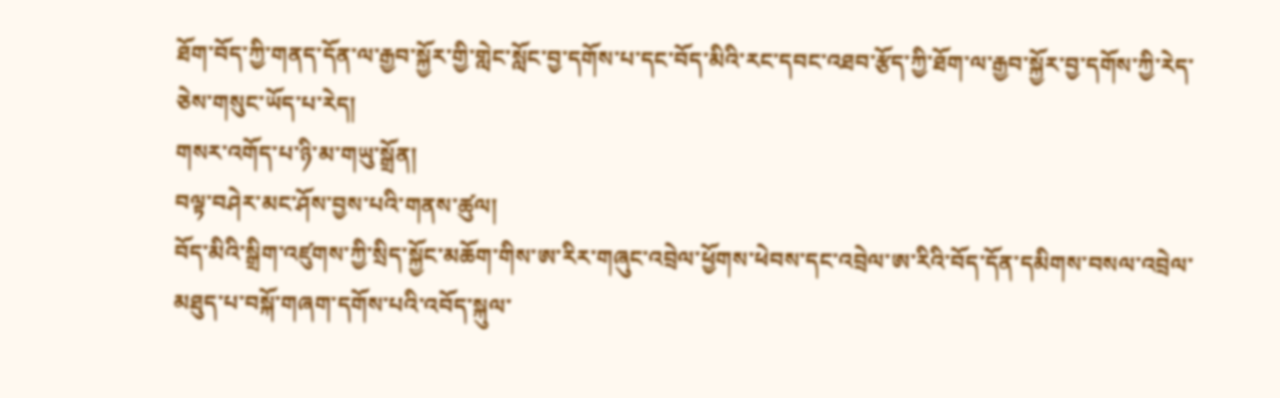ཐོག་བོད་ཀྱི་གནད་དོན་ལ་རྒྱབ་སྐྱོར་གྱི་གླེང་སློང་བྱ་དགོས་པ་དང་བོད་མིའི་རང་དབང་འཐབ་རྩོད་ཀྱི་ཐོག་ལ་རྒྱབ་སྐྱོར་བྱ་དགོས་ཀྱི་རེད་ཅེས་གསུང་ཡོད་པ་རེད།
གསར་འགོད་པ་ཉི་མ་གཡུ་སྒྲོན།
བལྟ་བཤེར་མང་ཤོས་བྱས་པའི་གནས་ཚུལ།
བོད་མིའི་སྒྲིག་འཛུགས་ཀྱི་སྲིད་སྐྱོང་མཆོག་གིས་ཨ་རིར་གཞུང་འབྲེལ་ཕྱོགས་ཕེབས་དང་འབྲེལ་ཨ་རིའི་བོད་དོན་དམིགས་བསལ་འབྲེལ་མཐུད་པ་བསྐོ་གཞག་དགོས་པའི་འབོད་སྐུལ་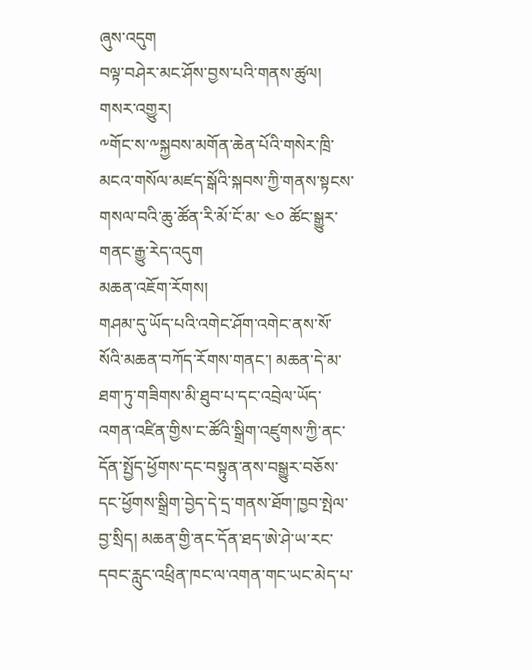ཞུས་འདུག
བལྟ་བཤེར་མང་ཤོས་བྱས་པའི་གནས་ཚུལ།
གསར་འགྱུར།
༸གོང་ས་༸སྐྱབས་མགོན་ཆེན་པོའི་གསེར་ཁྲི་མངའ་གསོལ་མཛད་སྒོའི་སྐབས་ཀྱི་གནས་སྟངས་གསལ་བའི་ཆུ་ཚོན་རི་མོ་ངོ་མ་ ༤༠ ཚོང་སྒྱུར་གནང་རྒྱུ་རེད་འདུག
མཆན་འཇོག་རོགས།
གཤམ་དུ་ཡོད་པའི་འགེང་ཤོག་འགེང་ནས་སོ་སོའི་མཆན་བཀོད་རོགས་གནང་། མཆན་དེ་མ་ཐག་ཏུ་གཟིགས་མི་ཐུབ་པ་དང་འབྲེལ་ཡོད་འགན་འཛིན་གྱིས་ང་ཚོའི་སྒྲིག་འཛུགས་ཀྱི་ནང་དོན་སྤྱོད་ཕྱོགས་དང་བསྟུན་ནས་བསྒྱུར་བཅོས་དང་ཕྱོགས་སྒྲིག་བྱེད་དེ་དྲ་གནས་ཐོག་ཁྱབ་སྤེལ་བྱ་སྲིད། མཆན་གྱི་ནང་དོན་ཐད་ཨེ་ཤེ་ཡ་རང་དབང་རླུང་འཕྲིན་ཁང་ལ་འགན་གང་ཡང་མེད་པ་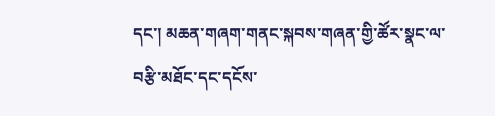དང་། མཆན་གཞག་གནང་སྐབས་གཞན་གྱི་ཚོར་སྣང་ལ་བརྩི་མཐོང་དང་དངོས་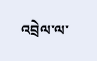འབྲེལ་ལ་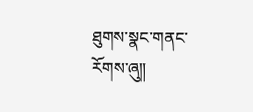ཐུགས་སྣང་གནང་རོགས་ཞུ༎